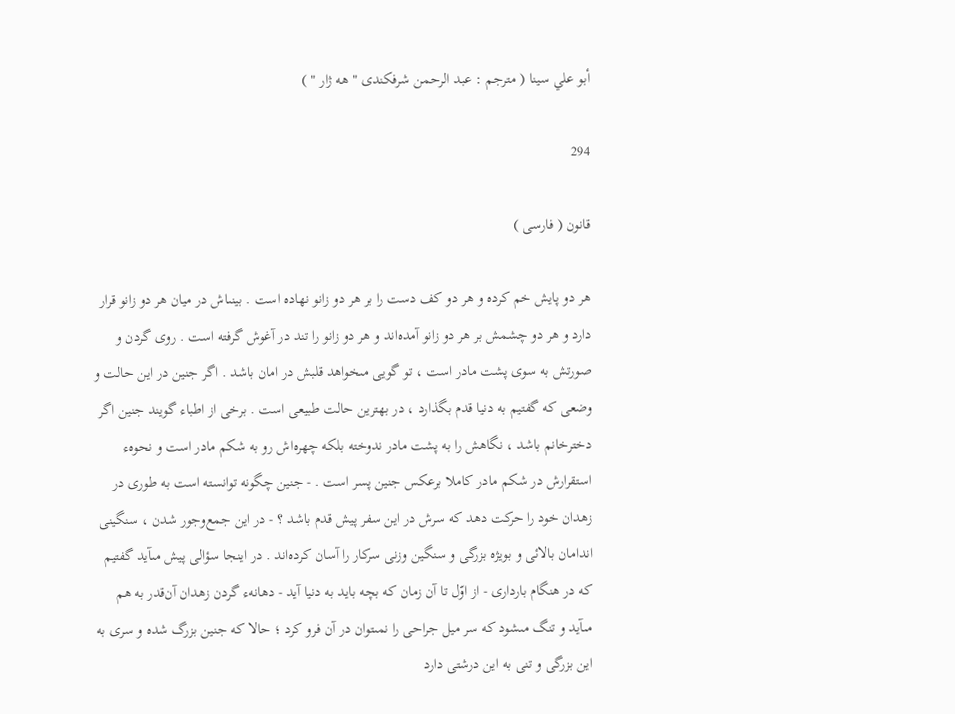أبو علي سينا ( مترجم : عبد الرحمن شرفكندى " هه ژار " )

294

قانون ( فارسى )

هر دو پايش خم كرده و هر دو كف دست را بر هر دو زانو نهاده است . بينىاش در ميان هر دو زانو قرار دارد و هر دو چشمش بر هر دو زانو آمده‌اند و هر دو زانو را تند در آغوش گرفته است . روى گردن و صورتش به سوى پشت مادر است ، تو گويى مىخواهد قلبش در امان باشد . اگر جنين در اين حالت و وضعى كه گفتيم به دنيا قدم بگذارد ، در بهترين حالت طبيعى است . برخى از اطباء گويند جنين اگر دخترخانم باشد ، نگاهش را به پشت مادر ندوخته بلكه چهره‌اش رو به شكم مادر است و نحوهء استقرارش در شكم مادر كاملا برعكس جنين پسر است . - جنين چگونه توانسته است به طورى در زهدان خود را حركت دهد كه سرش در اين سفر پيش قدم باشد ؟ - در اين جمع‌وجور شدن ، سنگينى اندامان بالائى و بويژه بزرگى و سنگين وزنى سركار را آسان كرده‌اند . در اينجا سؤالى پيش مىآيد گفتيم كه در هنگام باردارى - از اوّل تا آن زمان كه بچه بايد به دنيا آيد - دهانهء گردن زهدان آن‌قدر به هم مىآيد و تنگ مىشود كه سر ميل جراحى را نمىتوان در آن فرو كرد ؛ حالا كه جنين بزرگ شده و سرى به اين بزرگى و تنى به اين درشتى دارد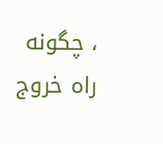، چگونه راه خروج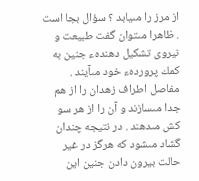از مرز را مىيابد ؟ سؤال بجا است . ظاهرا مىتوان گفت طبيعت و نيروى تشكيل دهندهء جنين به كمك پروردهء خود مىآيند . مفاصل اطراف زهدان را از هم جدا مىسازند و آن را از هر سو كش مىدهند . در نتيجه چندان گشاد مىشود كه هرگز در غير حالت بيرون دادن جنين اين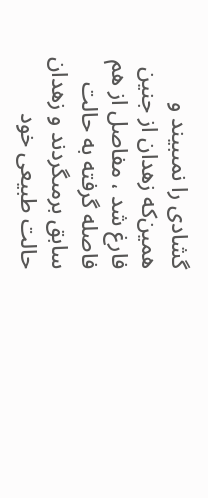گشادى را نمىبيند و همين‌كه زهدان از جنين فارغ شد ، مفاصل از هم فاصله گرفته به حالت سابق برمىگردند و زهدان حالت طبيعى خود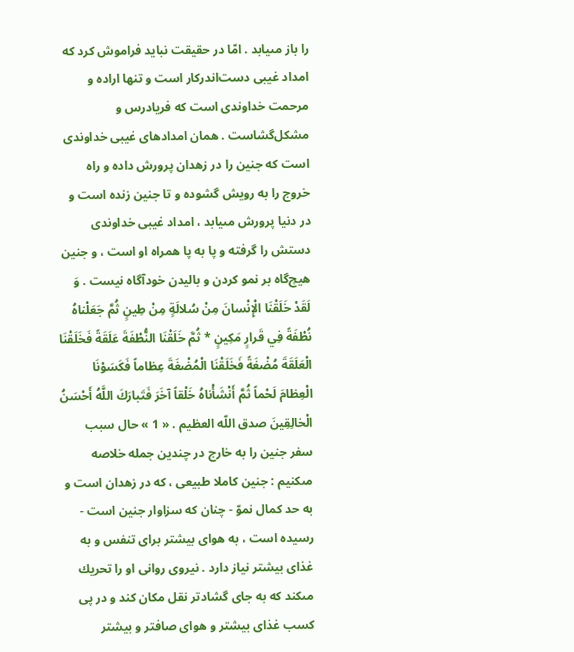را باز مىيابد . امّا در حقيقت نبايد فراموش كرد كه امداد غيبى دست‌اندركار است و تنها اراده و مرحمت خداوندى است كه فريادرس و مشكل‌گشاست . همان امدادهاى غيبى خداوندى است كه جنين را در زهدان پرورش داده و راه خروج را به رويش گشوده و تا جنين زنده است و در دنيا پرورش مىيابد ، امداد غيبى خداوندى دستش را گرفته و پا به پا همراه او است ، و جنين هيچ‌گاه بر نمو كردن و باليدن خودآگاه نيست . وَ لَقَدْ خَلَقْنَا الْإِنْسانَ مِنْ سُلالَةٍ مِنْ طِينٍ ثُمَّ جَعَلْناهُ نُطْفَةً فِي قَرارٍ مَكِينٍ * ثُمَّ خَلَقْنَا النُّطْفَةَ عَلَقَةً فَخَلَقْنَا الْعَلَقَةَ مُضْغَةً فَخَلَقْنَا الْمُضْغَةَ عِظاماً فَكَسَوْنَا الْعِظامَ لَحْماً ثُمَّ أَنْشَأْناهُ خَلْقاً آخَرَ فَتَبارَكَ اللَّهُ أَحْسَنُ الْخالِقِينَ صدق اللّه العظيم . « 1 » حال سبب سفر جنين را به خارج در چندين جمله خلاصه مىكنيم : جنين كاملا طبيعى ، كه در زهدان است و به حد كمال نموّ - چنان كه سزاوار جنين است - رسيده است ، به هواى بيشتر براى تنفس و به غذاى بيشتر نياز دارد . نيروى روانى او را تحريك مىكند كه به جاى گشادتر نقل مكان كند و در پى كسب غذاى بيشتر و هواى صافتر و بيشتر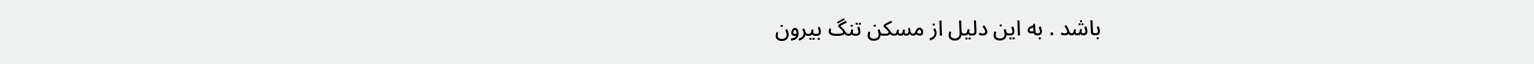باشد . به اين دليل از مسكن تنگ بيرون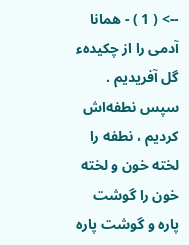--> ( 1 ) - همانا آدمى را از چكيدهء گل آفريديم . سپس نطفه‌اش كرديم ، نطفه را لخته خون و لخته خون را گوشت پاره و گوشت پاره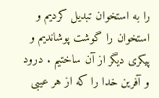را به استخوان تبديل كرديم و استخوان را گوشت پوشانديم و پيكرى ديگر از آن ساختيم . درود و آفرين خدا را كه از هر عيبى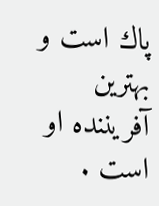پاك است و بهترين آفريننده او است .